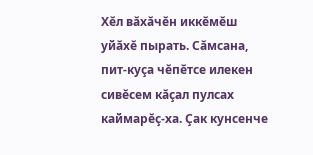Хĕл вăхăчĕн иккĕмĕш уйăхĕ пырать. Сăмсана, пит-куçа чĕпĕтсе илекен сивĕсем кăçал пулсах каймарĕç-ха. Çак кунсенче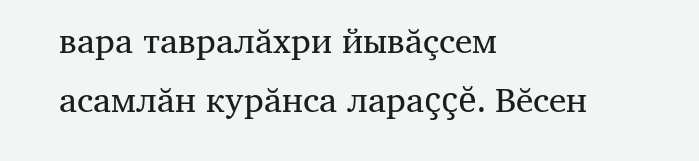вара тавралăхри йывăçсем асамлăн курăнса лараççĕ. Вĕсен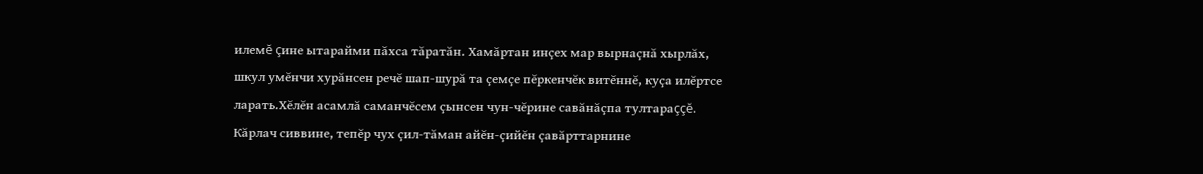илемĕ çине ытарайми пăхса тăратăн. Хамăртан инçех мар вырнаçнă хырлăх, шкул умĕнчи хурăнсен речĕ шап-шурă та çемçе пĕркенчĕк витĕннĕ, куçа илĕртсе ларать.Хĕлĕн асамлă саманчĕсем çынсен чун-чĕрине савăнăçпа тултараççĕ. Кăрлач сиввине, тепĕр чух çил-тăман айĕн-çийĕн çавăрттарнине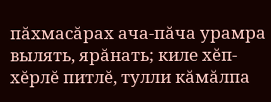пăхмасăрах ача-пăча урамра вылять, ярăнать; киле хĕп-хĕрлĕ питлĕ, тулли кăмăлпа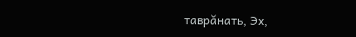таврăнать, Эх,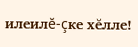илеилĕ-çке хĕлле!